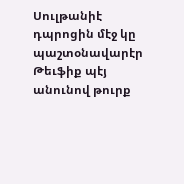Սուլթանիէ դպրոցին մէջ կը պաշտօնավարէր Թեւֆիք պէյ անունով թուրք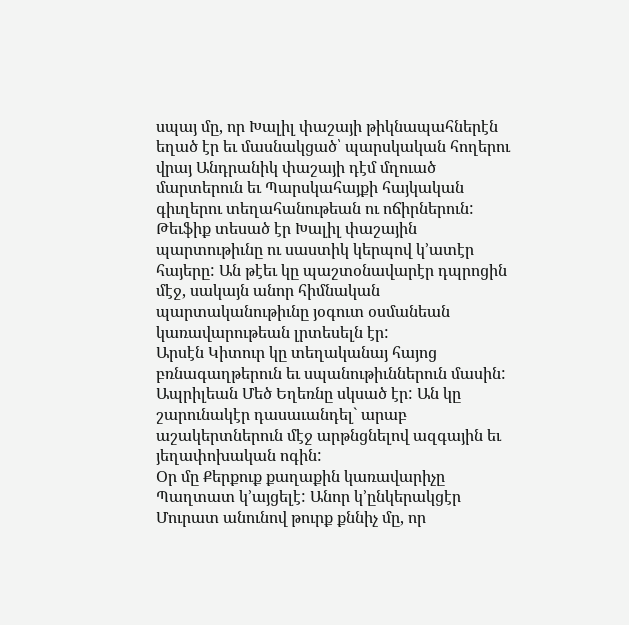սպայ մը, որ Խալիլ փաշայի թիկնապահներէն եղած էր եւ մասնակցած՝ պարսկական հողերու վրայ Անդրանիկ փաշայի դէմ մղուած մարտերուն եւ Պարսկահայքի հայկական գիւղերու տեղահանութեան ու ոճիրներուն: Թեւֆիք տեսած էր Խալիլ փաշային պարտութիւնը ու սաստիկ կերպով կ’ատէր հայերը: Ան թէեւ կը պաշտօնավարէր դպրոցին մէջ, սակայն անոր հիմնական պարտականութիւնը յօգուտ օսմանեան կառավարութեան լրտեսելն էր:
Արսէն Կիտուր կը տեղականայ հայոց բռնագաղթերուն եւ սպանութիւններուն մասին: Ապրիլեան Մեծ Եղեռնը սկսած էր: Ան կը շարունակէր դասաւանդել` արաբ աշակերտներուն մէջ արթնցնելով ազգային եւ յեղափոխական ոգին:
Օր մը Քերքուք քաղաքին կառավարիչը Պաղտատ կ’այցելէ: Անոր կ’ընկերակցէր Մուրատ անունով թուրք քննիչ մը, որ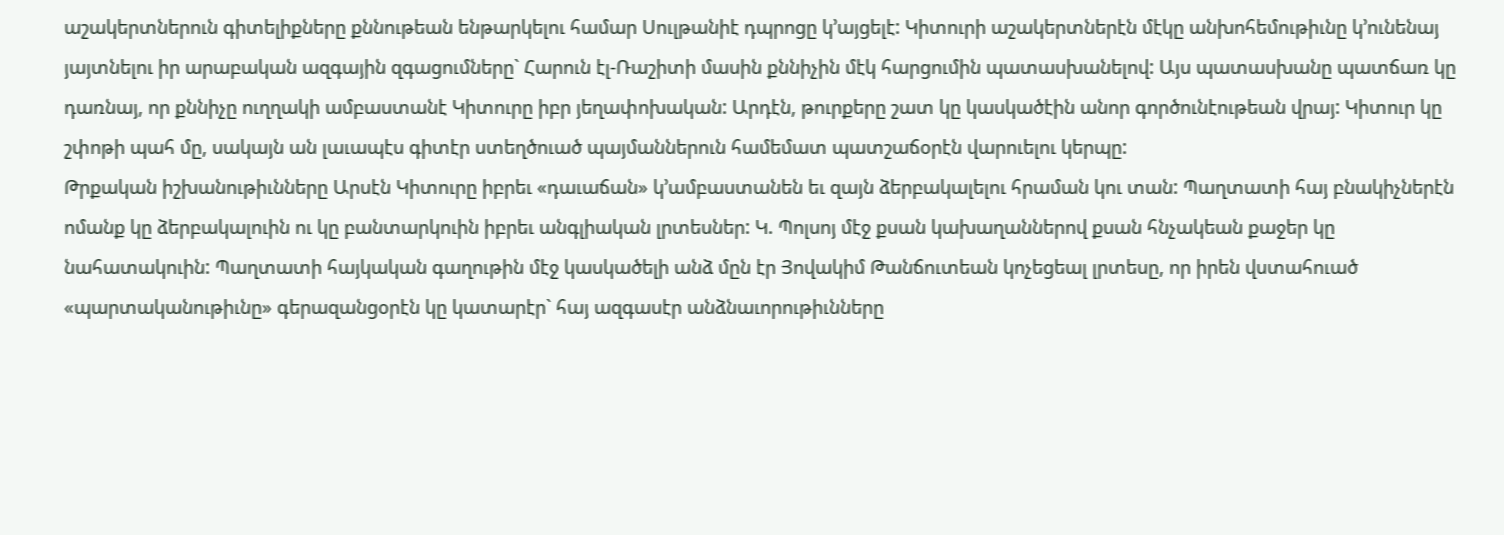աշակերտներուն գիտելիքները քննութեան ենթարկելու համար Սուլթանիէ դպրոցը կ’այցելէ: Կիտուրի աշակերտներէն մէկը անխոհեմութիւնը կ’ունենայ յայտնելու իր արաբական ազգային զգացումները` Հարուն էլ-Ռաշիտի մասին քննիչին մէկ հարցումին պատասխանելով: Այս պատասխանը պատճառ կը դառնայ, որ քննիչը ուղղակի ամբաստանէ Կիտուրը իբր յեղափոխական: Արդէն, թուրքերը շատ կը կասկածէին անոր գործունէութեան վրայ: Կիտուր կը շփոթի պահ մը, սակայն ան լաւապէս գիտէր ստեղծուած պայմաններուն համեմատ պատշաճօրէն վարուելու կերպը:
Թրքական իշխանութիւնները Արսէն Կիտուրը իբրեւ «դաւաճան» կ’ամբաստանեն եւ զայն ձերբակալելու հրաման կու տան: Պաղտատի հայ բնակիչներէն ոմանք կը ձերբակալուին ու կը բանտարկուին իբրեւ անգլիական լրտեսներ: Կ. Պոլսոյ մէջ քսան կախաղաններով քսան հնչակեան քաջեր կը նահատակուին: Պաղտատի հայկական գաղութին մէջ կասկածելի անձ մըն էր Յովակիմ Թանճուտեան կոչեցեալ լրտեսը, որ իրեն վստահուած «պարտականութիւնը» գերազանցօրէն կը կատարէր` հայ ազգասէր անձնաւորութիւնները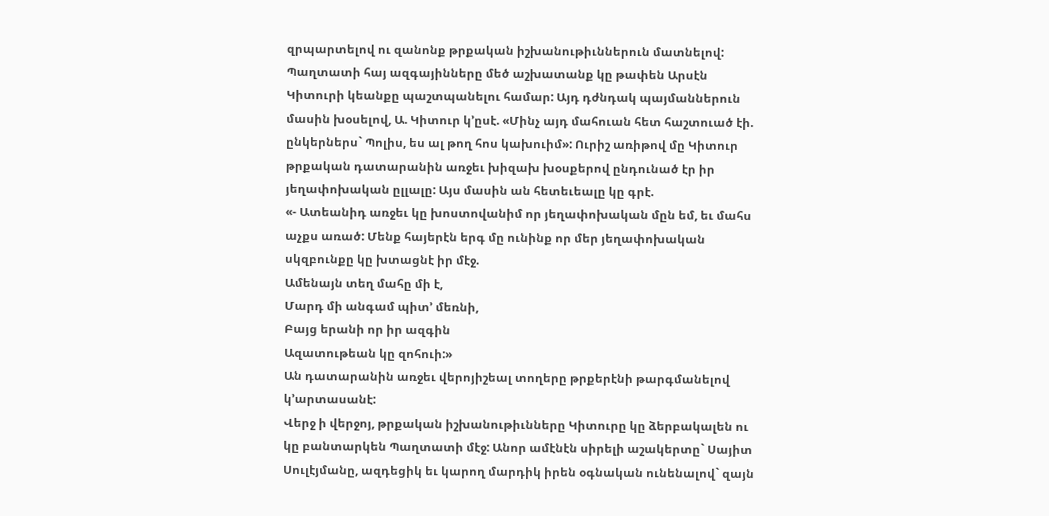զրպարտելով ու զանոնք թրքական իշխանութիւններուն մատնելով: Պաղտատի հայ ազգայինները մեծ աշխատանք կը թափեն Արսէն Կիտուրի կեանքը պաշտպանելու համար: Այդ դժնդակ պայմաններուն մասին խօսելով, Ա. Կիտուր կ’ըսէ. «Մինչ այդ մահուան հետ հաշտուած էի. ընկերներս` Պոլիս, ես ալ թող հոս կախուիմ»: Ուրիշ առիթով մը Կիտուր թրքական դատարանին առջեւ խիզախ խօսքերով ընդունած էր իր յեղափոխական ըլլալը: Այս մասին ան հետեւեալը կը գրէ.
«- Ատեանիդ առջեւ կը խոստովանիմ որ յեղափոխական մըն եմ, եւ մահս աչքս առած: Մենք հայերէն երգ մը ունինք որ մեր յեղափոխական սկզբունքը կը խտացնէ իր մէջ.
Ամենայն տեղ մահը մի է,
Մարդ մի անգամ պիտ’ մեռնի,
Բայց երանի որ իր ազգին
Ազատութեան կը զոհուի:»
Ան դատարանին առջեւ վերոյիշեալ տողերը թրքերէնի թարգմանելով կ’արտասանէ:
Վերջ ի վերջոյ, թրքական իշխանութիւնները Կիտուրը կը ձերբակալեն ու կը բանտարկեն Պաղտատի մէջ: Անոր ամէնէն սիրելի աշակերտը` Սայիտ Սուլէյմանը, ազդեցիկ եւ կարող մարդիկ իրեն օգնական ունենալով` զայն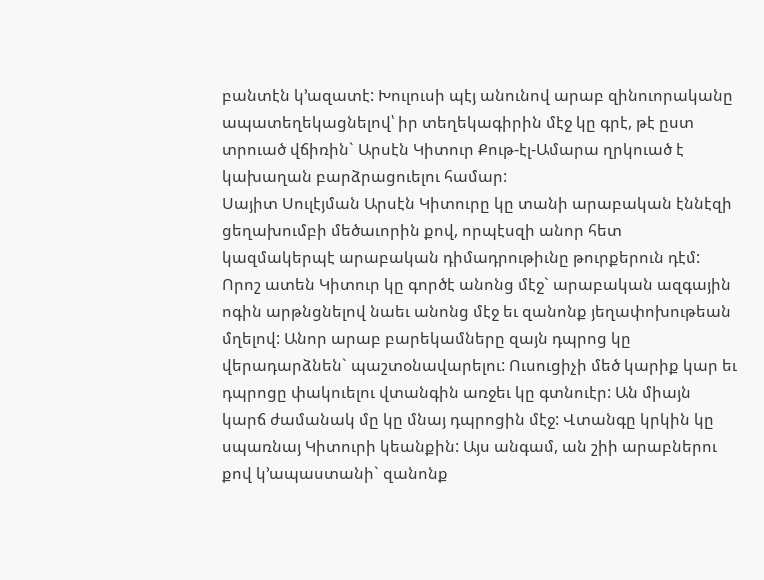բանտէն կ’ազատէ: Խուլուսի պէյ անունով արաբ զինուորականը ապատեղեկացնելով՝ իր տեղեկագիրին մէջ կը գրէ, թէ ըստ տրուած վճիռին` Արսէն Կիտուր Քութ-էլ-Ամարա ղրկուած է կախաղան բարձրացուելու համար:
Սայիտ Սուլէյման Արսէն Կիտուրը կը տանի արաբական էննէզի ցեղախումբի մեծաւորին քով, որպէսզի անոր հետ կազմակերպէ արաբական դիմադրութիւնը թուրքերուն դէմ: Որոշ ատեն Կիտուր կը գործէ անոնց մէջ` արաբական ազգային ոգին արթնցնելով նաեւ անոնց մէջ եւ զանոնք յեղափոխութեան մղելով: Անոր արաբ բարեկամները զայն դպրոց կը վերադարձնեն` պաշտօնավարելու: Ուսուցիչի մեծ կարիք կար եւ դպրոցը փակուելու վտանգին առջեւ կը գտնուէր: Ան միայն կարճ ժամանակ մը կը մնայ դպրոցին մէջ: Վտանգը կրկին կը սպառնայ Կիտուրի կեանքին: Այս անգամ, ան շիի արաբներու քով կ’ապաստանի` զանոնք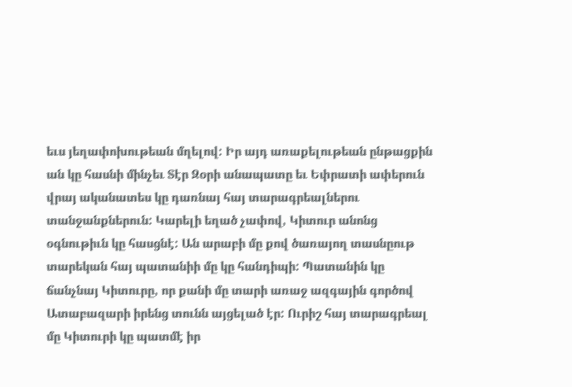եւս յեղափոխութեան մղելով: Իր այդ առաքելութեան ընթացքին ան կը հասնի մինչեւ Տէր Զօրի անապատը եւ Եփրատի ափերուն վրայ ականատես կը դառնայ հայ տարագրեալներու տանջանքներուն: Կարելի եղած չափով, Կիտուր անոնց օգնութիւն կը հասցնէ: Ան արաբի մը քով ծառայող տասնըութ տարեկան հայ պատանիի մը կը հանդիպի: Պատանին կը ճանչնայ Կիտուրը, որ քանի մը տարի առաջ ազգային գործով Ատաբազարի իրենց տունն այցելած էր: Ուրիշ հայ տարագրեալ մը Կիտուրի կը պատմէ իր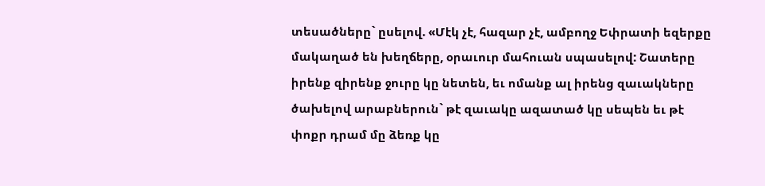տեսածները` ըսելով. «Մէկ չէ, հազար չէ, ամբողջ Եփրատի եզերքը մակաղած են խեղճերը, օրաւուր մահուան սպասելով: Շատերը իրենք զիրենք ջուրը կը նետեն, եւ ոմանք ալ իրենց զաւակները ծախելով արաբներուն` թէ զաւակը ազատած կը սեպեն եւ թէ փոքր դրամ մը ձեռք կը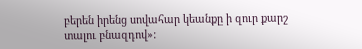բերեն իրենց սովահար կեանքը ի զուր քարշ տալու բնազդով»: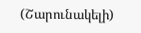(Շարունակելի)